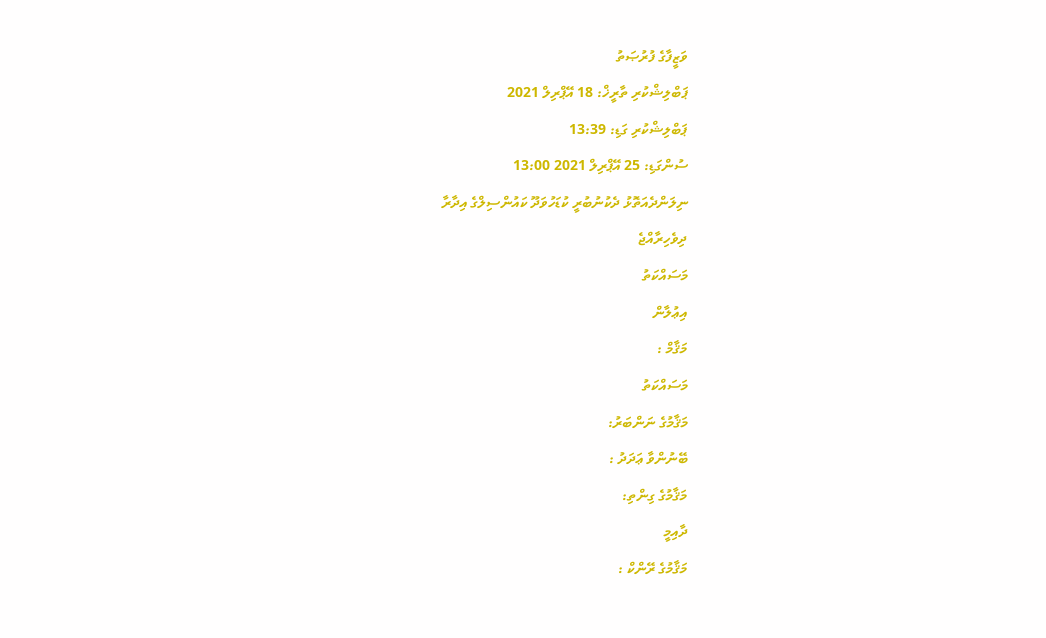ވަޒީފާގެ ފުރުޞަތު
ޕަބްލިޝްކުރި ތާރީޚް: 18 އޭޕްރިލް 2021
ޕަބްލިޝްކުރި ގަޑި: 13:39
ސުންގަޑި: 25 އޭޕްރިލް 2021 13:00
ނިލަންދެއަތޮޅު ދެކުނުބުރީ ކުޑަހުވަދޫ ކައުންސިލްގެ އިދާރާ
ދިވެހިރާއްޖެ
މަސައްކަތު
އިޢުލާން
މަޤާމް :
މަސައްކަތު
މަޤާމުގެ ނަންބަރު:
ބޭނުންވާ ޢަދަދު :
މަޤާމުގެ ގިންތި:
ދާއިމީ
މަޤާމުގެ ރޭންކް :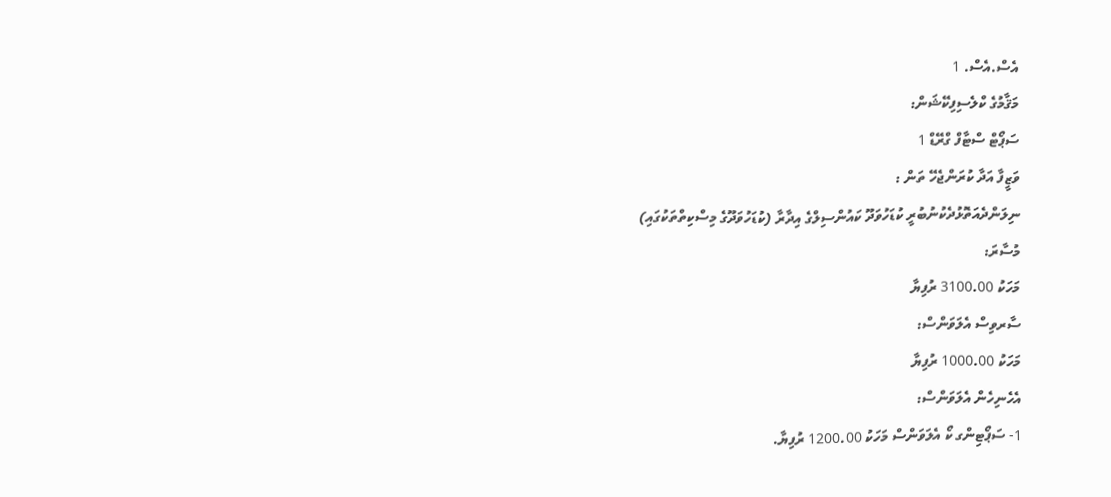އެސް.އެސް. 1
މަޤާމުގެ ކްލެސިފިކޭޝަން:
ސަޕޯޓް ސްޓާފް ގްރޭޑް 1
ވަޒީފާ އަދާ ކުރަންޖެހޭ ތަން :
ނިލަންދެއަތޮޅުދެކުނުބުރީ ކުޑަހުވަދޫ ކައުންސިލްގެ އިދާރާ (ކުޑަހުވަދޫގެ މިސްކިތްތަކުގައި)
މުސާރަ:
މަހަކު 3100.00 ރުފިޔާ
ސާރވިސް އެލަވަންސް:
މަހަކު 1000.00 ރުފިޔާ
އެހެނިހެން އެލަވަންސް:
1- ސަޕޯޓިންގ ކޯ އެލަވަންސް މަހަކު 1200.00 ރުފިޔާ.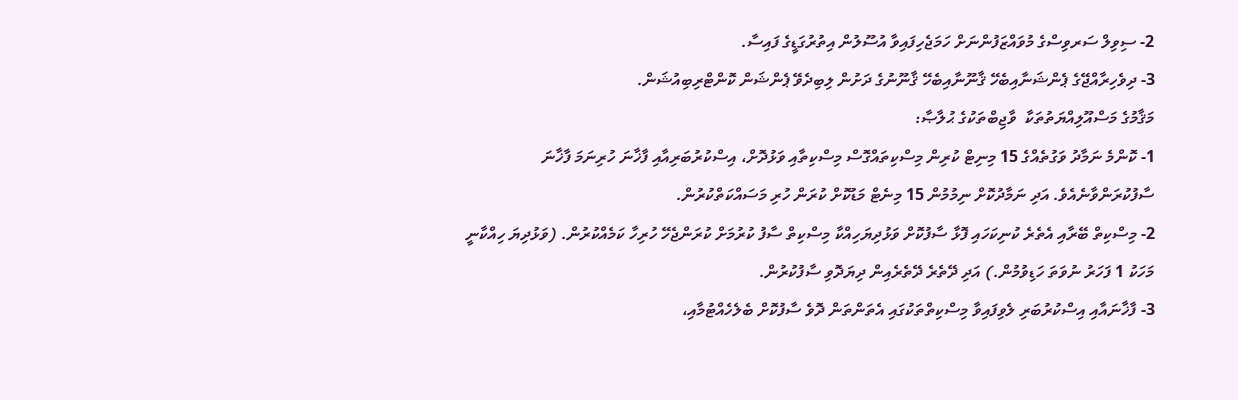2- ސިވިލް ސަރވިސްގެ މުވައްޒަފުންނަށް ހަމަޖެހިފައިވާ އުސޫލުން އިތުރުގަޑީގެ ފައިސާ.
3- ދިވެހިރާއްޖޭގެ ޕެންޝަނާއިބެހޭ ޤާނޫނާއިބެހޭ ޤާނޫނުގެ ދަށުން ލިބިދެވޭ ޕެންޝަން ކޮންޓްރިބިއުޝަން.
މަޤާމުގެ މަސްއޫލިއްޔަތުތަކާ  ވާޖިބްތަކުގެ ޙުލާޞާ:
1- ކޮންމެ ނަމާދު ވަގުތެއްގެ 15 މިނިޓް ކުރިން މިސްކިތައްގޮސް މިސްކިތާއި ވަޅުދޮށް، އިސްކުރުބަރިއާއި ފާޚާނަ ހުރިނަމަ ފާޚާނަ ސާފުކުރަންވާނެއެވެ. އަދި ނަމާދުކޮށް ނިމުމުން 15 މިނެޓް މަޑުކޮށް ކުރަން ހުރި މަސައްކަތްކުރުން.
2- މިސްކިތް ބޭރާއި އެތެރެ ކުނިކަހައި ފޮޅާ ސާފުކޮށް ވަޅުދިޔަހިއްކާ މިސްކިތް ސާފު ކުރުމަށް ކުރަންޖެހޭ ހުރިހާ ކަމެއްކުރުން. (ވަޅުދިޔަ ހިއްކާނީ މަހަކު 1 ފަހަރު ނުވަތަ ހަޑިވުމުން.) އަދި ދޭތެރެ ދޭތެރެއިން ދިޔަދޮވި ސާފުކުރުން.
3- ފާޚާނައާއި އިސްކުރުބަރި ލެވިފައިވާ މިސްކިތްތަކުގައި އެތަންތަން ދޮވެ ސާފުކޮށް ބެލެހެއްޓުމާއި،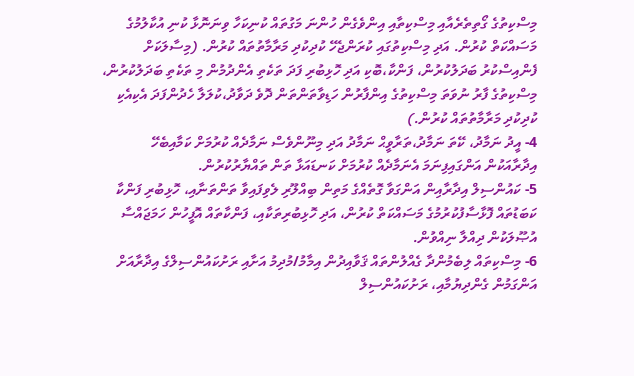މިސްކިތުގެ ގޯތިތެރެއާއި މިސްކިތާއި އިންވެގެން ހުންނަ މަގުތައް ކުނިކަހާ ވިނަނޮޅާ ކުނި އުކާލުމުގެ މަސައްކަތް ކުރުން. އަދި މިސްކިތުގައި ކުރަންޖެހޭ ކުދިކުދި މަރާމާތުތައް ކުރުން. (މިސާލަކަށް ފެންއިސްކުރު ބަދަލުކުރުން، ފަންކާ،ބޮކި އަދި ހޮޅިބުރި ފަދަ ތަކެތި އެންދުމުން މި ތަކެތި ބަދަލުކުރުން، މިސްކިތުގެ ފާރު ނުވަތަ މިސްކިތުގެ އިންފާރުން ހަޑިވާތަންތަން ދޮވެ ދަވާދު،ކުލަލާ ހެދުންފަދަ އެކިއެކި ކުދިކުދި މަރާމާތުތައް ކުރުން.)
4- އީދު ނަމާދު، ކޭތަ ނަމާދު،ތަރާވީޙް ނަމާދު އަދި މިނޫންވެސް ނަމާދެއް ކުރުމަށް ކަމާއިބެހޭ އިދާރާއަކުން އަންގައިފިނަމަ އެނަމާދެއް ކުރުމަށް ކަނޑައަޅާ ތަން ތައްޔާރުކުރުން.
5- ކައުންސިލް އިދާރާއިން އަންގަވާ ގޮތެއްގެ މަތިން ބިއްލޫރި ލެވިފައިވާ ތަންތަނާއި، ހޮޅިބުރި ފަންކާ ކަބަޑުތައް ފޮޅާސާފުކުރުމުގެ މަސައްކަތް ކުރުން، އަދި ހޮޅިބުރިތަކާއި، ފަންކާތައް އޮފީހުން ހަމަޖައްސާ އުޞޫލަކުން ދިއްލާ ނިއްވުން.
6- މިސްކިތައް ލިބެމުންދާ ގެއްލުންތައް ޤަވާއިދުން އިމާމު/މުދިމު އަށާއި ރަށުކައުންސިލްގެ އިދާރާއަށް އަންގަމުން ގެންދިޔުމާއި، ރަށުކައުންސިލް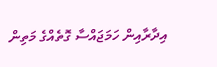އިދާރާއިން ހަމަޖައްސާ ގޮތެއްގެ މަތިން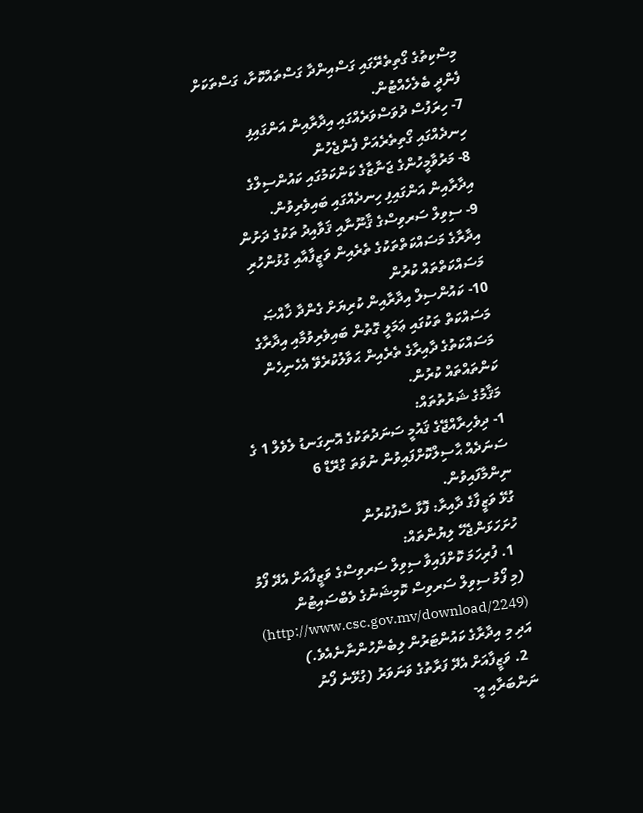މިސްކިތުގެ ގޯތިތެރޭގައި ގަސްއިންދާ ގަސްތައްކޮށާ، ގަސްތަކަށް ފެންދީ ބެލެހެއްޓުން.
7- ހިރަފުސް ދުވަސްވަރެއްގައި އިދާރާއިން އަންގައިފި ހިނދެއްގައި ގޯތިތެރެއަށް ފެންޖެހުން
8- މަރުވާމީހުންގެ ޖަނާޒާގެ ކަންކަމުގައި ކައުންސިލްގެ އިދާރާއިން އަންގައިފި ހިނދެއްގައި ބައިވެރިވުން.
9- ސިވިލް ސަރވިސްގެ ޤާނޫނާއި ޤަވާއިދު ތަކުގެ ދަށުން އިދާރާގެ މަސައްކަތްތަކުގެ ތެރެއިން ވަޒީފާއާއި ގުޅުންހުރި މަސައްކަތްތައް ކުރުން
10- ކައުންސިލް އިދާރާއިން ކުރިޔަށް ގެންދާ ޚާއްޞަ މަސައްކަތް ތަކުގައި ޢަމަލީ ގޮތުން ބައިވެރިވުމާއި އިދާރާގެ މަސައްކަތުގެ ދާއިރާގެ ތެރެއިން ޙަވާލުކުރެވޭ އެހެނިހެން ކަންތައްތައް ކުރުން.
މަޤާމުގެ ޝަރުތުތައް:
1- ދިވެހިރާއްޖޭގެ ޤައުމީ ސަނަދުތަކުގެ އޮނިގަނޑު ލެވެލް 1 ގެ ސަނަދެއް ޙާސިލްކޮށްފައިވުން ނުވަތަ ގްރޭޑް 6 ނިންމާފައިވުން.
ގުޅޭ ވަޒީފާގެ ދާއިރާ: ފޮޅާ ސާފުކުރުން
ހުށަހަޅަންޖެހޭ ލިޔުންތައް:
  1. ފުރިހަމަ ކޮށްފައިވާ ސިވިލް ސަރވިސްގެ ވަޒީފާއަށް އެދޭ ފޯމު (މި ފޯމު ސިވިލް ސަރވިސް ކޮމިޝަނުގެ ވެބްސައިޓުން (http://www.csc.gov.mv/download/2249) އަދި މި އިދާރާގެ ކައުންޓަރުން ލިބެންހުންނާނެއެވެ.)
  2. ވަޒީފާއަށް އެދޭ ފަރާތުގެ ވަނަވަރު (ގުޅޭނެ ފޯނު ނަންބަރާއި އީ-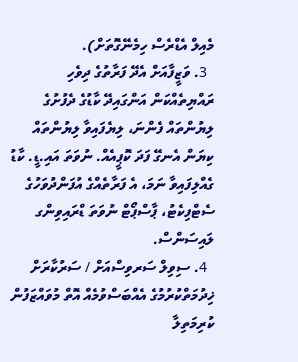މެއިލް އެޑްރެސް ހިމެނޭގޮތަށް).
  3. ވަޒީފާއަށް އެދޭ ފަރާތުގެ ދިވެހި ރައްޔިތެއްކަން އަންގައިދޭ ކާޑުގެ ދެފުށުގެ ލިޔުންތައް ފެންނަ، ލިޔެފައިވާ ލިޔުންތައް ކިޔަން އެނގޭ ފަދަ ކޮޕީއެއް. ނުވަތަ އައި.ޑީ. ކާޑު ގެއްލިފައިވާ ނަމަ، އެ ފަރާތެއްގެ އުފަންދުވަހުގެ ސެޓްފިކެޓު، ޕާސްޕޯޓް ނުވަތަ ޑްރައިވިންގ ލައިސަންސް.
  4. ސިވިލް ސަރވިސްއަށް / ސަރުކާރަށް ޚިދުމަތްކުރުމުގެ އެއްބަސްވުމެއް އޮތް މުވައްޒަފުން ކުރިމަތިލާ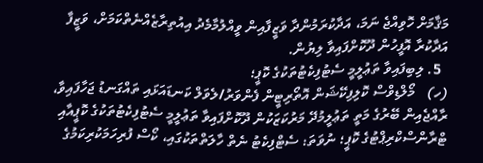މަޤާމަށް ހޮވިއްޖެ ނަމަ، އަދާކުރަމުންދާ ވަޒީފާއިން ވީއްލުމާމެދު އިއުތިރާޒެއްނެތްކަމަށް، ވަޒީފާ އަދާކުރާ އޮފީހުން ދޫކޮށްފައިވާ ލިޔުން.
  5. ލިބިފައިވާ ތަޢުލީމީ ސެޓުފިކެޓުތަކުގެ ކޮޕީ؛
(ހ)   މޯލްޑިވްސް ކޮލިފިކޭޝަން އޮތޯރިޓީން ފެންވަރު/ލެވަލް ކަނޑައަޅައި ތައްގަނޑު ޖަހާފައިވާ، ރާއްޖެއިން ބޭރުގެ މަތީ ތަޢުލީމުދޭ މަރުކަޒަކުން ދޫކޮށްފައިވާ ތަޢުލީމީ ސެޓުފިކެޓުތަކުގެ ކޮޕީއާއި ޓްރާންސްކްރިޕްޓުގެ ކޮޕީ؛ ނުވަތަ: ސެޓްފިކެޓު ނެތް ހާލަތްތަކުގައި، ކޯސް ފުރިހަމަކުރިކަމުގެ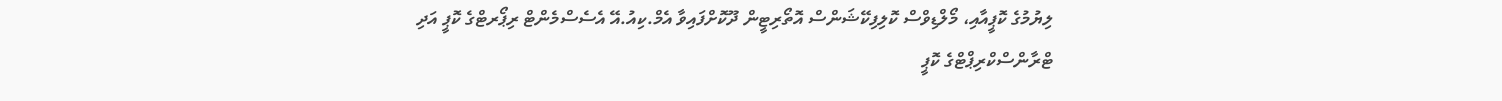ލިޔުމުގެ ކޮޕީއާއި، މޯލްޑިވްސް ކޮލިފިކޭޝަންސް އޮތޯރިޓީން ދޫކޮށްފައިވާ އެމް.ކިއު.އޭ އެސެސްމެންޓް ރިޕޯރޓްގެ ކޮޕީ އަދި ޓްރާންސްކްރިޕްޓްގެ ކޮޕީ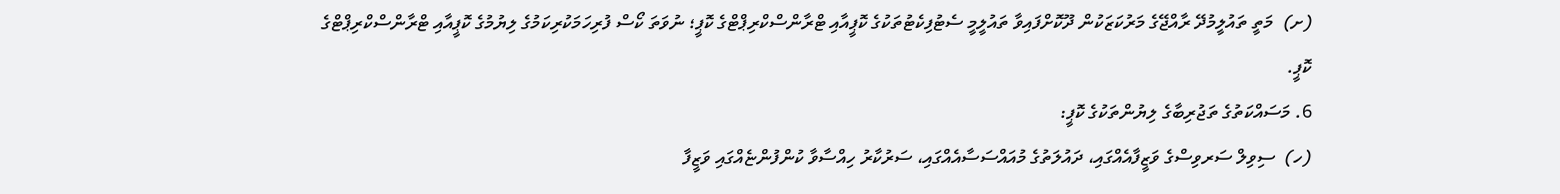(ށ)  މަތީ ތައުލީމުދޭ ރާއްޖޭގެ މަރުކަޒަކުން ދޫކޮށްފައިވާ ތައުލީމީ ސެޓުފިކެޓުތަކުގެ ކޮޕީއާއި ޓްރާންސްކްރިޕްޓްގެ ކޮޕީ؛ ނުވަތަ ކޯސް ފުރިހަމަކުރިކަމުގެ ލިޔުމުގެ ކޮޕީއާއި ޓްރާންސްކްރިޕްޓްގެ ކޮޕީ.
6. މަސައްކަތުގެ ތަޖުރިބާގެ ލިޔުންތަކުގެ ކޮޕީ:
(ހ)  ސިވިލް ސަރވިސްގެ ވަޒީފާއެއްގައި، ދައުލަތުގެ މުއައްސަސާއެއްގައި، ސަރުކާރު ހިއްސާވާ ކުންފުންޏެއްގައި ވަޒީފާ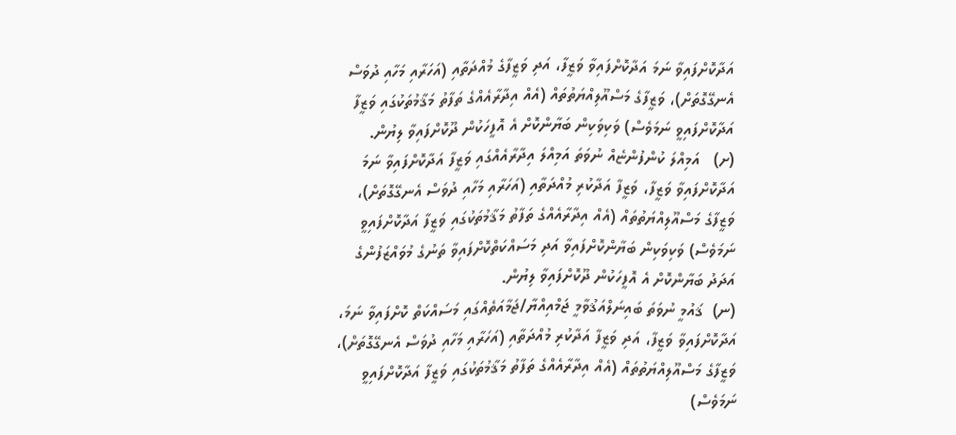އަދާކޮށްފައިވާ ނަމަ އަދާކޮށްފައިވާ ވަޒީފާ، އަދި ވަޒީފާގެ މުއްދަތާއި (އަހަރާއި މަހާއި ދުވަސް އެނގޭގޮތަށް)، ވަޒީފާގެ މަސްއޫލިއްޔަތުތައް (އެއް އިދާރާއެއްގެ ތަފާތު މަޤާމުތަކުގައި ވަޒީފާ އަދާކޮށްފައިވީ ނަމަވެސް) ވަކިވަކިން ބަޔާންކޮށް އެ އޮފީހަކުން ދޫކޮށްފައިވާ ލިޔުން.
(ށ)   އަމިއްލަ ކުންފުންޏެއް ނުވަތަ އަމިއްލަ އިދާރާއެއްގައި ވަޒީފާ އަދާކޮށްފައިވާ ނަމަ އަދާކޮށްފައިވާ ވަޒީފާ، ވަޒީފާ އަދާކުރި މުއްދަތާއި (އަހަރާއި މަހާއި ދުވަސް އެނގޭގޮތަށް)، ވަޒީފާގެ މަސްއޫލިއްޔަތުތައް (އެއް އިދާރާއެއްގެ ތަފާތު މަޤާމުތަކުގައި ވަޒީފާ އަދާކޮށްފައިވީ ނަމަވެސް) ވަކިވަކިން ބަޔާންކޮށްފައިވާ އަދި މަސައްކަތްކޮށްފައިވާ ތަނުގެ މުވައްޒަފުންގެ އަދަދު ބަޔާންކޮށް އެ އޮފީހަކުން ދޫކޮށްފައިވާ ލިޔުން.
(ނ)  ޤައުމީ ނުވަތަ ބައިނަލްއަޤުވާމީ ޖަމްއިއްޔާ/ޖަމާއަތެއްގައި މަސައްކަތް ކޮށްފައިވާ ނަމަ، އަދާކޮށްފައިވާ ވަޒީފާ، އަދި ވަޒީފާ އަދާކުރި މުއްދަތާއި (އަހަރާއި މަހާއި ދުވަސް އެނގޭގޮތަށް)، ވަޒީފާގެ މަސްއޫލިއްޔަތުތައް (އެއް އިދާރާއެއްގެ ތަފާތު މަޤާމުތަކުގައި ވަޒީފާ އަދާކޮށްފައިވީ ނަމަވެސް)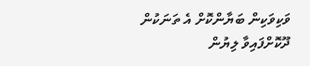ވަކިވަކިން ބަޔާންކޮށް އެ ތަނަކުން ދޫކޮށްފައިވާ ލިޔުން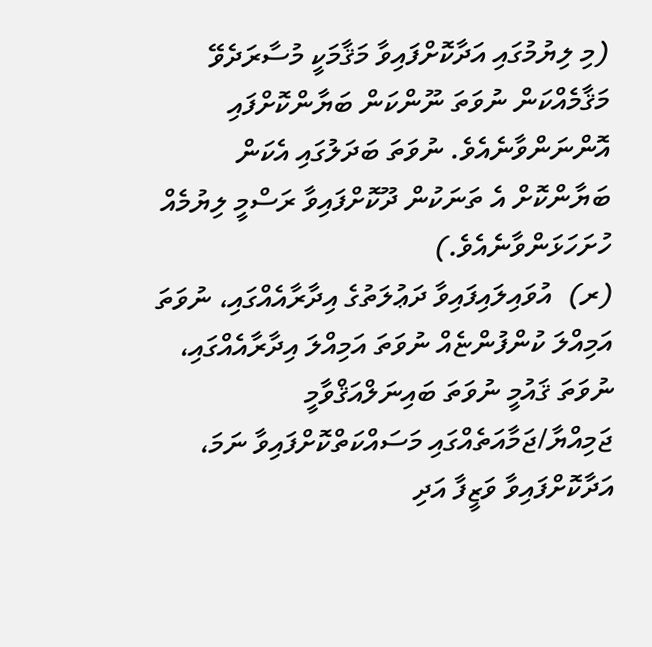(މި ލިޔުމުގައި އަދާކޮށްފައިވާ މަޤާމަކީ މުސާރަދެވޭ މަޤާމެއްކަން ނުވަތަ ނޫންކަން ބަޔާންކޮށްފައި އޮންނަންވާނެއެވެ. ނުވަތަ ބަދަލުގައި އެކަން ބަޔާންކޮށް އެ ތަނަކުން ދޫކޮށްފައިވާ ރަސްމީ ލިޔުމެއް ހުށަހަޅަންވާނެއެވެ.)
(ރ)  އުވައިލައިފައިވާ ދަޢުލަތުގެ އިދާރާއެއްގައި، ނުވަތަ އަމިއްލަ ކުންފުންޏެއް ނުވަތަ އަމިއްލަ އިދާރާއެއްގައި، ނުވަތަ ޤައުމީ ނުވަތަ ބައިނަލްއަޤްވާމީ ޖަމިއްޔާ/ޖަމާއަތެއްގައި މަސައްކަތްކޮށްފައިވާ ނަމަ،  އަދާކޮށްފައިވާ ވަޒީފާ އަދި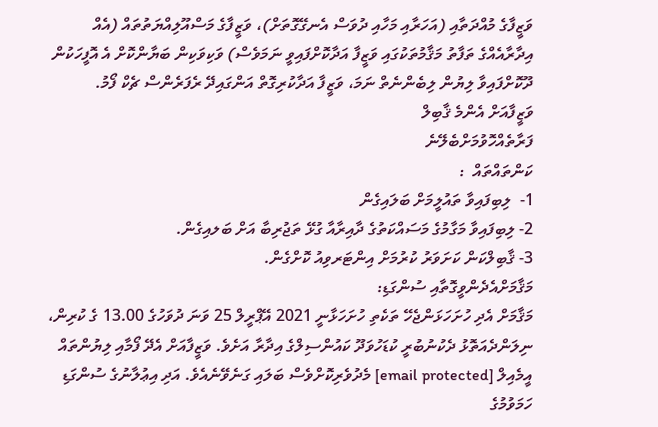ވަޒީފާގެ މުއްދަތާއި (އަހަރާއި މަހާއި ދުވަސް އެނގޭގޮތަށް)، ވަޒީފާގެ މަސްއޫލިއްޔަތުތައް (އެއް އިދާރާއެއްގެ ތަފާތު މަޤާމުތަކުގައި ވަޒީފާ އަދާކޮށްފައިވީ ނަމަވެސް) ވަކިވަކިން ބަޔާންކޮށް އެ އޮފީހަކުން ދޫކޮށްފައިވާ ލިޔުން ލިބެންނެތް ނަމަ، ވަޒީފާ އަދާކުރިގޮތް އަންގައިދޭ ރެފަރެންސް ޗެކް ފޯމު.
ވަޒީފާއަށް އެންމެ ޤާބިލް
ފަރާތެއްހޮވުމަށްބެލޭނެ
ކަންތައްތައް  :
1-  ލިބިފައިވާ ތައުލީމަށް ބަލައިގެން
2- ލިބިފައިވާ މަގާމުގެ މަސައްކަތުގެ ދާއިރާއާ ގުޅޭ ތަޖުރިބާ އަށް ބަލއިގެން.
3- ޤާބިލްކަން ކަށަވަރު ކުރުމަށް އިންޓަރވިއު ކޮށްގެން.
މަޤާމަށްއެދެންވީގޮތާއި ސުންގަޑި:
މަޤާމަށް އެދި ހުށަހަޅަންޖެހޭ ތަކެތި ހުށަހަޅާނީ 2021 އޭޕްރީލް 25 ވަނަ ދުވަހުގެ 13.00 ގެ ކުރިން، ނިލަންދެއަތޮޅު ދެކުނުބުރީ ކުޑަހުވަދޫ ކައުންސިލްގެ އިދާރާ އަށެވެ. ވަޒީފާއަށް އެދޭ ފޯމާއި ލިޔުންތައް އީމެއިލް [email protected] މެދުވެރިކޮށްވެސް ބަލައި ގަނެވޭނެއެވެ. އަދި އިޢުލާނުގެ ސުންގަޑި ހަމަވުމުގެ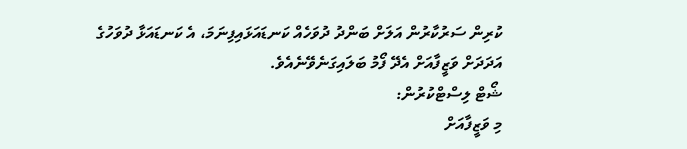ކުރިން ސަރުކާރުން އަލަށް ބަންދު ދުވަހެއް ކަނޑައަޅައިފިނަމަ، އެ ކަނޑައަޅާ ދުވަހުގެ އަދަދަށް ވަޒީފާއަށް އެދޭ ފޯމު ބަލައިގަނެވޭނެއެވެ.
ޝޯޓް ލިސްޓްކުރުން:
މި ވަޒީފާއަށް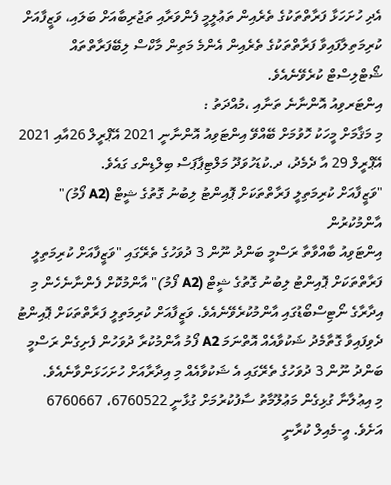އެދި ހުށަހަޅާ ފަރާތްތަކުގެ ތެރެއިން ތަޢުލީމީ ފެންވަރާއި ތަޖުރިބާއަށް ބަލައި، ވަޒީފާއަށް ކުރިމަތިލާފައިވާ ފަރާތްތަކުގެ ތެރެއިން އެންމެ މަތިން މާކްސް ލިބޭފަރާތްތައް ޝޯޓްލިސްޓް ކުރެވޭނެއެވެ.
އިންޓަރވިއު އޮންނާނެ ތަނާއި ،މުއްދަތު :
މި މަޤާމަށް މީހަކު ހޮވުމަށް ބޭއްވޭ އިންޓަވިއު އޮންނާނީ 2021 އޭޕްރީލް 26އާއި 2021 އޭޕްރީލް 29 އާ ދެމެދު، ދ.ކުޑަހުވަދޫ މަލްޓިޕާޕަސް ބިލްޑިންގ ގައެވެ.
"ވަޒީފާއަށް ކުރިމަތިލީ ފަރާތްތަކަށް ޕޮއިންޓު ލިބުނު ގޮތުގެ ޝީޓް (A2 ފޯމު)" އާންމުކުރުން
އިންޓަވިއު ބާއްވާތާ ރަސްމީ ބަންދު ނޫން 3 ދުވަހުގެ ތެރޭގައި "ވަޒީފާއަށް ކުރިމަތިލީ ފަރާތްތަކަށް ޕޮއިންޓު ލިބުނު ގޮތުގެ ޝީޓް (A2 ފޯމު)" އާންމުކޮށް ފެންނާނެހެން މި  އިދާރާގެ ނޯޓިސްބޯޑުގައި އާންމުކުރެވޭނެއެވެ. ވަޒީފާއަށް ކުރިމަތިލީ ފަރާތްތަކަށް ޕޮއިންޓު ދެވިފައިވާ ގޮތާމެދު ޝަކުވާއެއް އޮތްނަމަ A2 ފޯމު އާންމުކުރާ ދުވަހުން ފެށިގެން ރަސްމީ ބަންދު ނޫން 3 ދުވަހުގެ ތެރޭގައި އެ ޝަކުވާއެއް މި އިދާރާއަށް ހުށަހަޅަންވާނެއެވެ.
މި އިޢުލާނާ ގުޅިގެން މަޢުލޫމާތު ސާފުކުރުމަށް ގުޅާނީ 6760522، 6760667 އަށެވެ. އީ-މެއިލް ކުރާނީ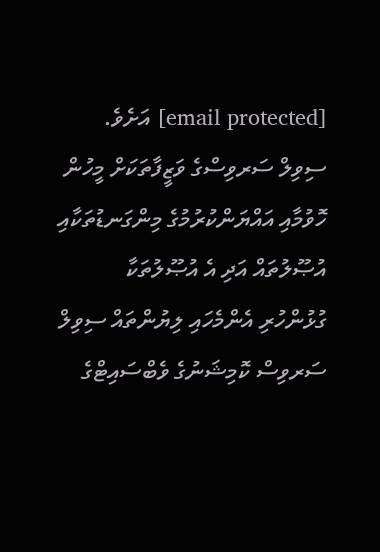[email protected] އަށެވެ.
ސިވިލް ސަރވިސްގެ ވަޒީފާތަކަށް މީހުން ހޮވުމާއި އައްޔަންކުރުމުގެ މިންގަނޑުތަކާއި އުޞޫލުތައް އަދި އެ އުޞޫލުތަކާ ގުޅުންހުރި އެންމެހައި ލިޔުންތައް ސިވިލް ސަރވިސް ކޮމިޝަނުގެ ވެބްސައިޓްގެ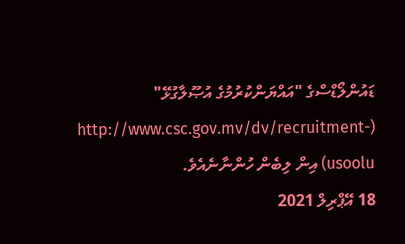ޑައުންލޯޑްސްގެ "އައްޔަންކުރުމުގެ އުޞޫލާގުޅޭ" (http://www.csc.gov.mv/dv/recruitment-usoolu) އިން ލިބެން ހުންނާނެއެވެ.
18 އޭޕްރިލް 2021